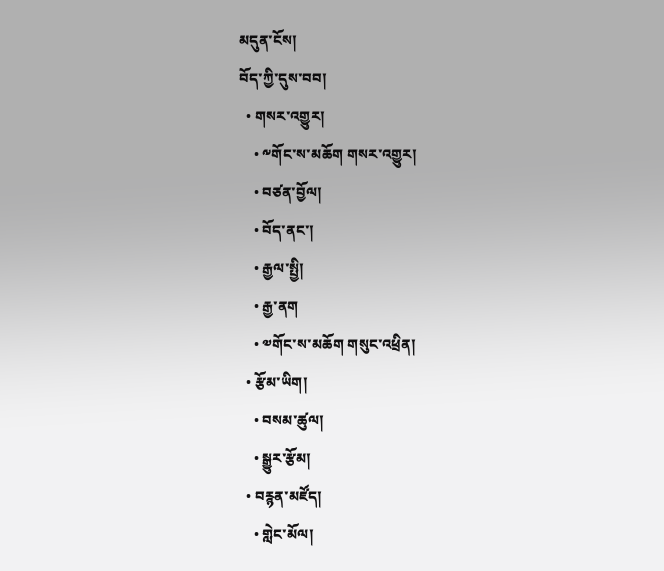མདུན་ངོས།
བོད་ཀྱི་དུས་བབ།
  • གསར་འགྱུར།
    • ༸གོང་ས་མཆོག གསར་འགྱུར།
    • བཙན་བྱོལ།
    • བོད་ནང་།
    • རྒྱལ་སྤྱི།
    • རྒྱ་ནག
    • ༧གོང་ས་མཆོག གསུང་འཕྲིན།
  • རྩོམ་ཡིག།
    • བསམ་ཚུལ།
    • སྒྱུར་རྩོམ།
  • བརྙན་མཛོད།
    • གླེང་མོལ།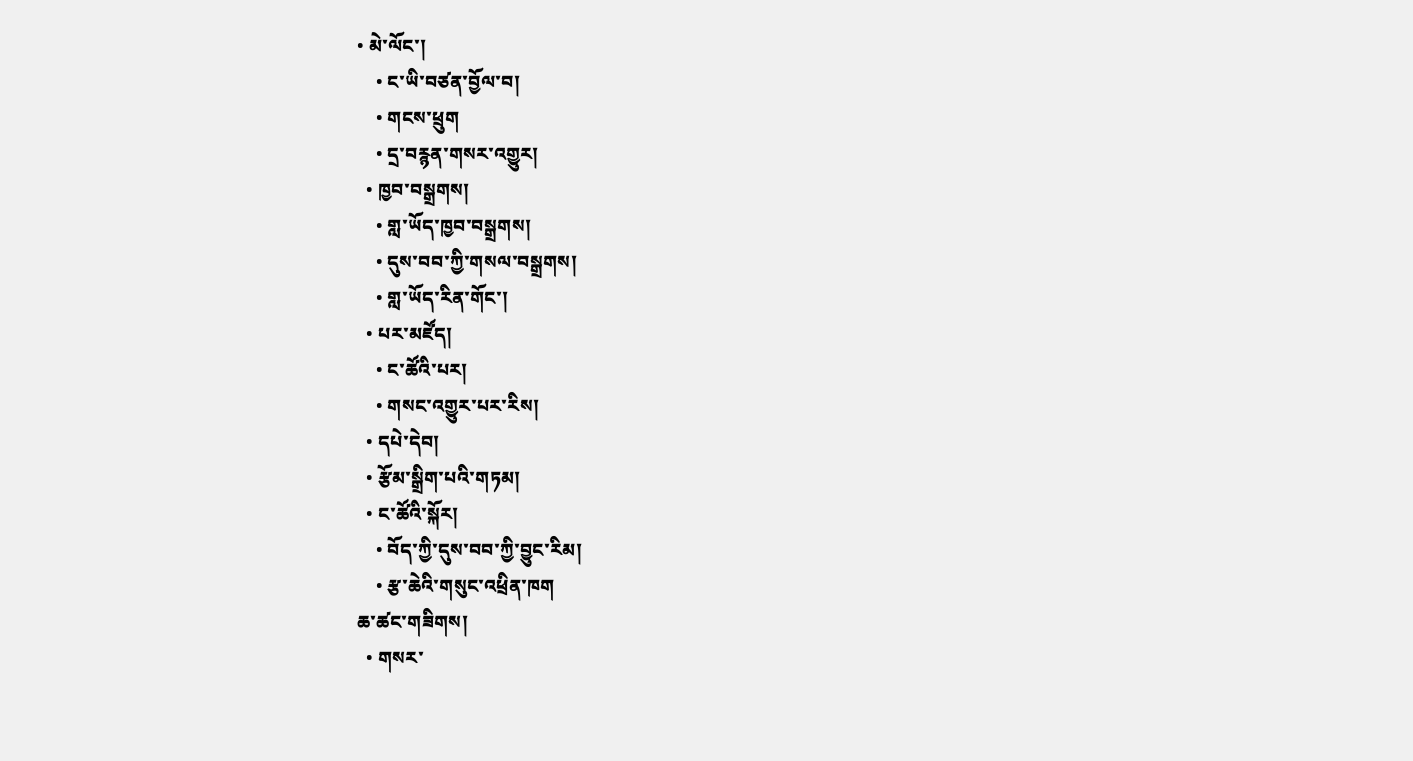• མེ་ལོང་།
    • ང་ཡི་བཙན་བྱོལ་བ།
    • གངས་ཕྲུག
    • དྲ་བརྙན་གསར་འགྱུར།
  • ཁྱབ་བསྒྲགས།
    • གླ་ཡོད་ཁྱབ་བསྒྲགས།
    • དུས་བབ་ཀྱི་གསལ་བསྒྲགས།
    • གླ་ཡོད་རིན་གོང་།
  • པར་མཛོད།
    • ང་ཚོའི་པར།
    • གསང་འགྱུར་པར་རིས།
  • དཔེ་དེབ།
  • རྩོམ་སྒྲིག་པའི་གཏམ།
  • ང་ཚོའི་སྐོར།
    • བོད་ཀྱི་དུས་བབ་ཀྱི་བྱུང་རིམ།
    • རྩ་ཆེའི་གསུང་འཕྲིན་ཁག
ཆ་ཚང་གཟིགས།
  • གསར་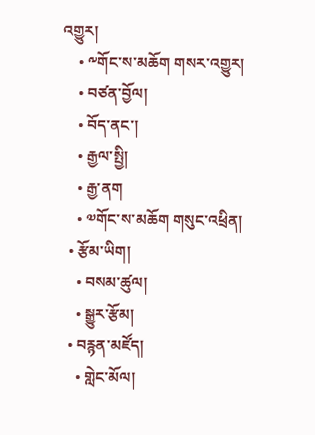འགྱུར།
    • ༸གོང་ས་མཆོག གསར་འགྱུར།
    • བཙན་བྱོལ།
    • བོད་ནང་།
    • རྒྱལ་སྤྱི།
    • རྒྱ་ནག
    • ༧གོང་ས་མཆོག གསུང་འཕྲིན།
  • རྩོམ་ཡིག།
    • བསམ་ཚུལ།
    • སྒྱུར་རྩོམ།
  • བརྙན་མཛོད།
    • གླེང་མོལ།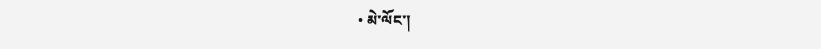• མེ་ལོང་།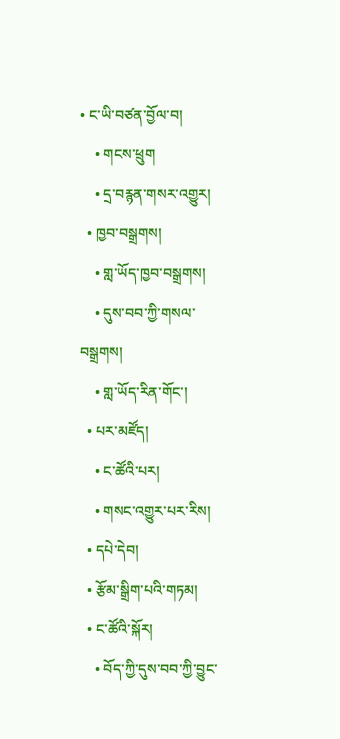• ང་ཡི་བཙན་བྱོལ་བ།
    • གངས་ཕྲུག
    • དྲ་བརྙན་གསར་འགྱུར།
  • ཁྱབ་བསྒྲགས།
    • གླ་ཡོད་ཁྱབ་བསྒྲགས།
    • དུས་བབ་ཀྱི་གསལ་བསྒྲགས།
    • གླ་ཡོད་རིན་གོང་།
  • པར་མཛོད།
    • ང་ཚོའི་པར།
    • གསང་འགྱུར་པར་རིས།
  • དཔེ་དེབ།
  • རྩོམ་སྒྲིག་པའི་གཏམ།
  • ང་ཚོའི་སྐོར།
    • བོད་ཀྱི་དུས་བབ་ཀྱི་བྱུང་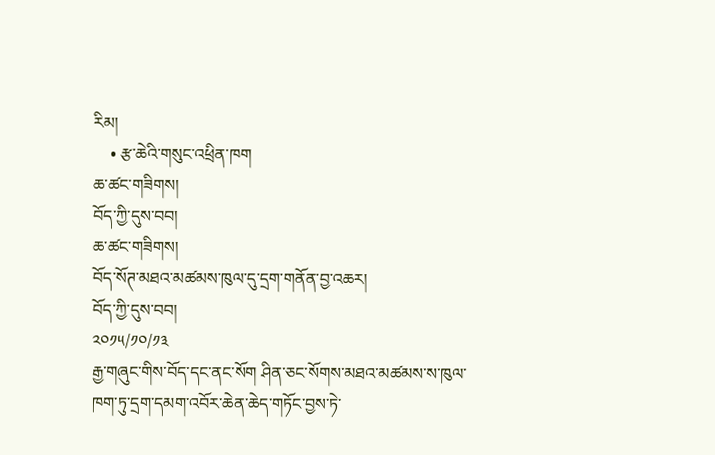རིམ།
    • རྩ་ཆེའི་གསུང་འཕྲིན་ཁག
ཆ་ཚང་གཟིགས།
བོད་ཀྱི་དུས་བབ།
ཆ་ཚང་གཟིགས།
བོད་སོཊ་མཐའ་མཚམས་ཁུལ་དུ་དྲག་གནོན་བྱ་འཆར།
བོད་ཀྱི་དུས་བབ།
༢༠༡༥/༡༠/༡༣
རྒྱ་གཞུང་གིས་བོད་དང་ནང་སོག ཤིན་ཅང་སོགས་མཐའ་མཚམས་ས་ཁུལ་ཁག་ཏུ་དྲག་དམག་འབོར་ཆེན་ཆེད་གཏོང་བྱས་ཏེ་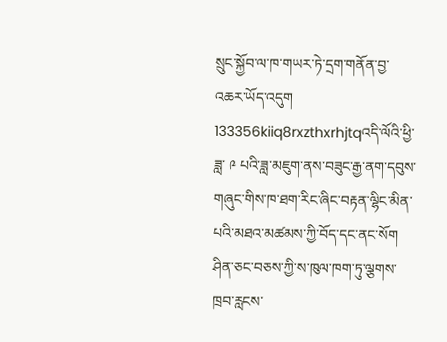སྲུང་སྐྱོབ་ལ་ཁ་གཡར་ཏེ་དྲག་གནོན་བྱ་འཆར་ཡོད་འདུག
133356kiiq8rxzthxrhjtqའདི་ལོའི་ཕྱི་ཟླ་ ༩ པའི་ཟླ་མཇུག་ནས་བཟུང་རྒྱ་ནག་དབུས་གཞུང་གིས་ཁ་ཐག་རིང་ཞིང་བརྟན་ལྷིང་མིན་པའི་མཐའ་མཚམས་ཀྱི་བོད་དང་ནང་སོག ཤིན་ཅང་བཅས་ཀྱི་ས་ཁུལ་ཁག་ཏུ་ལྕགས་ཁྲབ་རླངས་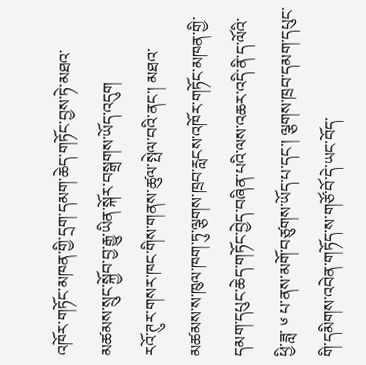འཁོར་གཏོང་མཁན་གྱི་དྲག་དམག་ཆེད་གཏོང་བྱས་ཏེ་མཐའ་མཚམས་སྲུང་སྐྱོབ་བྱ་རྒྱུ་ཡིན་སྐོར་བསྒྲགས་ཡོད་འདུག
རའོ་ཊུར་གསར་ཁང་གིས་གནས་ཚུལ་སྤེལ་བའི་ནང་། མཐའ་མཚམས་ས་ཁུལ་ཁག་ཏུ་ལྕགས་ཁྲབ་རླངས་འཁོར་གཏོང་མཁན་གྱི་དམག་དཔུང་ཆེད་གཏོང་བྱེད་བཞིན་པའི་ལས་འཆར་འདི་ནི་ད་ལོའི་ཕྱི་ཟླ་ ༦ པ་ནས་མགོ་བཙུགས་ཡོད་པ་དང་། ལྕགས་ཁྲབ་དམག་དཔུང་གི་དམིགས་འབེན་གཏོད་ས་གཙོ་བོ་དེ་ཡང་བོད་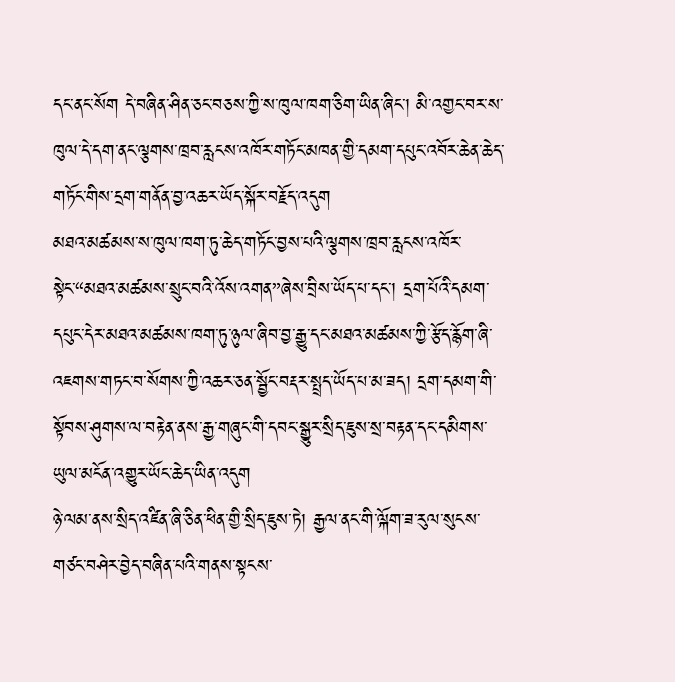དང་ནང་སོག དེ་བཞིན་ཤིན་ཅང་བཅས་ཀྱི་ས་ཁུལ་ཁག་ཅིག་ཡིན་ཞིང་། མི་འགྱང་བར་ས་ཁུལ་དེ་དག་ནང་ལྕགས་ཁྲབ་རླངས་འཁོར་གཏོང་མཁན་གྱི་དམག་དཔུང་འབོར་ཆེན་ཆེད་གཏོང་གིས་དྲག་གནོན་བྱ་འཆར་ཡོད་སྐོར་བརྗོད་འདུག
མཐའ་མཚམས་ས་ཁུལ་ཁག་ཏུ་ཆེད་གཏོང་བྱས་པའི་ལྕགས་ཁྲབ་རླངས་འཁོར་སྟེང་“མཐའ་མཚམས་སྲུང་བའི་འོས་འགན”ཞེས་བྲིས་ཡོད་པ་དང་། དྲག་པོའི་དམག་དཔུང་དེར་མཐའ་མཚམས་ཁག་ཏུ་ཉུལ་ཞིབ་བྱ་རྒྱུ་དང་མཐའ་མཚམས་ཀྱི་རྩོད་རྙོག་ཞི་འཇགས་གཏང་བ་སོགས་ཀྱི་འཆར་ཅན་སྦྱོང་བརྡར་སྤྲད་ཡོད་པ་མ་ཟད། དྲག་དམག་གི་སྟོབས་ཤུགས་ལ་བརྟེན་ནས་རྒྱ་གཞུང་གི་དབང་སྒྱུར་སྲིད་ཇུས་སྲ་བརྟན་དང་དམིགས་ཡུལ་མངོན་འགྱུར་ཡོང་ཆེད་ཡིན་འདུག
ཉེ་ལམ་ནས་སྲིད་འཛིན་ཞི་ཅིན་ཕིན་གྱི་སྲིད་ཇུས་ཏེ། རྒྱལ་ནང་གི་ལྐོག་ཟ་རུལ་སུངས་གཙང་བཤེར་བྱེད་བཞིན་པའི་གནས་སྟངས་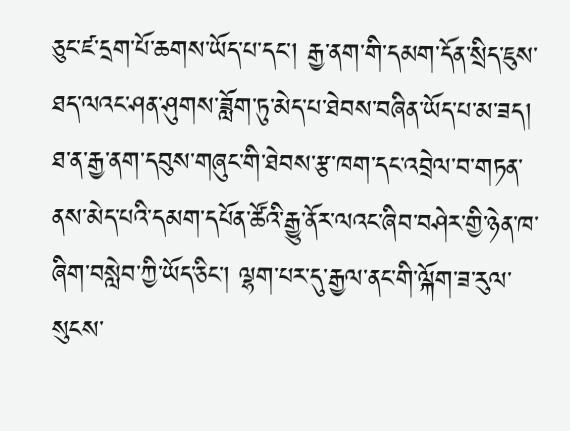ཅུང་ཛ་དྲག་པོ་ཆགས་ཡོད་པ་དང་། རྒྱ་ནག་གི་དམག་དོན་སྲིད་ཇུས་ཐད་ལའང་ཤན་ཤུགས་ཟློག་ཏུ་མེད་པ་ཐེབས་བཞིན་ཡོད་པ་མ་ཟད། ཐ་ན་རྒྱ་ནག་དབུས་གཞུང་གི་ཐེབས་རྩ་ཁག་དང་འབྲེལ་བ་གཏན་ནས་མེད་པའི་དམག་དཔོན་ཚོའི་རྒྱུ་ནོར་ལའང་ཞིབ་བཤེར་གྱི་ཉེན་ཁ་ཞིག་བསླེབ་ཀྱི་ཡོད་ཅིང་། ལྷག་པར་དུ་རྒྱལ་ནང་གི་ལྐོག་ཟ་རུལ་སུངས་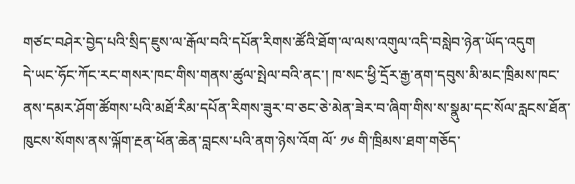གཙང་བཤེར་བྱེད་པའི་སྲིད་ཇུས་ལ་རྒོལ་བའི་དཔོན་རིགས་ཚོའི་ཐོག་ལ་ལས་འགུལ་འདི་བསླེབ་ཉེན་ཡོད་འདུག
དེ་ཡང་ཧོང་ཀོང་རང་གསར་ཁང་གིས་གནས་ཚུལ་སྤེལ་བའི་ནང་། ཁ་སང་ཕྱི་དྲོར་རྒྱ་ནག་དབུས་མི་མང་ཁྲིམས་ཁང་ནས་དམར་ཤོག་ཚོགས་པའི་མཐོ་རིམ་དཔོན་རིགས་ཟུར་བ་ཅང་ཅེ་མེན་ཟེར་བ་ཞིག་གིས་ས་སྣུམ་དང་སོལ་རླངས་ཐོན་ཁུངས་སོགས་ནས་ལྐོག་རྔན་ཕོན་ཆེན་བླངས་པའི་ནག་ཉེས་འོག ལོ་ ༡༦ གི་ཁྲིམས་ཐག་གཅོད་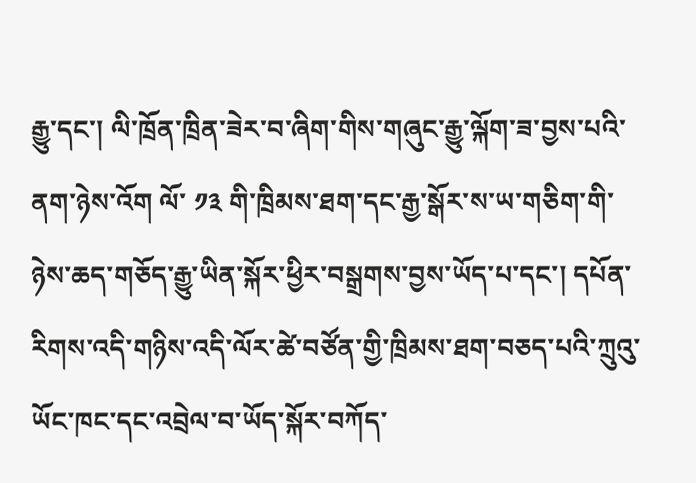རྒྱུ་དང་། ལི་ཁྲོན་ཁྲིན་ཟེར་བ་ཞིག་གིས་གཞུང་རྒྱུ་ལྐོག་ཟ་བྱས་པའི་ནག་ཉེས་འོག ལོ་ ༡༣ གི་ཁྲིམས་ཐག་དང་རྒྱ་སྒོར་ས་ཡ་གཅིག་གི་ཉེས་ཆད་གཅོད་རྒྱུ་ཡིན་སྐོར་ཕྱིར་བསྒྲགས་བྱས་ཡོད་པ་དང་། དཔོན་རིགས་འདི་གཉིས་འདི་ལོར་ཚེ་བཙོན་གྱི་ཁྲིམས་ཐག་བཅད་པའི་ཀྲུའུ་ཡོང་ཁང་དང་འབྲེལ་བ་ཡོད་སྐོར་བཀོད་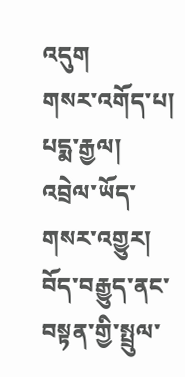འདུག
གསར་འགོད་པ། པདྨ་རྒྱལ།
འབྲེལ་ཡོད་གསར་འགྱུར།
བོད་བརྒྱུད་ནང་བསྟན་གྱི་སྤྲུལ་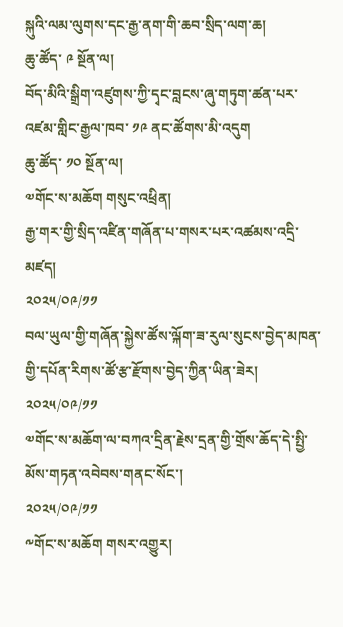སྐུའི་ལམ་ལུགས་དང་རྒྱ་ནག་གི་ཆབ་སྲིད་ལག་ཆ།
ཆུ་ཚོད་ ༩ སྔོན་ལ།
བོད་མིའི་སྒྲིག་འཛུགས་ཀྱི་དྭང་བླངས་ཞུ་གཏུག་ཚན་པར་འཛམ་གླིང་རྒྱལ་ཁབ་ ༡༩ ནང་ཚོགས་མི་འདུག
ཆུ་ཚོད་ ༡༠ སྔོན་ལ།
༧གོང་ས་མཆོག གསུང་འཕྲིན།
རྒྱ་གར་གྱི་སྲིད་འཛིན་གཞོན་པ་གསར་པར་འཚམས་འདྲི་མཛད།
༢༠༢༥/༠༩/༡༡
བལ་ཡུལ་གྱི་གཞོན་སྐྱེས་ཚོས་ལྐོག་ཟ་རུལ་སུངས་བྱེད་མཁན་གྱི་དཔོན་རིགས་ཚོ་རྩ་རྫོགས་བྱེད་ཀྱིན་ཡིན་ཟེར།
༢༠༢༥/༠༩/༡༡
༧གོང་ས་མཆོག་ལ་བཀའ་དྲིན་རྗེས་དྲན་གྱི་གྲོས་ཆོད་དེ་སྤྱི་མོས་གཏན་འབེབས་གནང་སོང་།
༢༠༢༥/༠༩/༡༡
༸གོང་ས་མཆོག གསར་འགྱུར།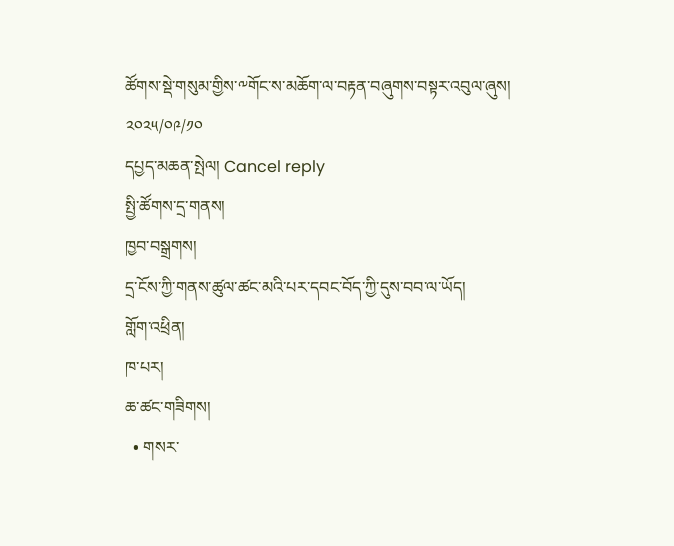ཚོགས་སྡེ་གསུམ་གྱིས་༸གོང་ས་མཆོག་ལ་བརྟན་བཞུགས་བསྟར་འབུལ་ཞུས།
༢༠༢༥/༠༩/༡༠
དཔྱད་མཆན་སྤེལ། Cancel reply
སྤྱི་ཚོགས་དྲ་གནས།
ཁྱབ་བསྒྲགས།
དྲ་ངོས་ཀྱི་གནས་ཚུལ་ཚང་མའི་པར་དབང་བོད་ཀྱི་དུས་བབ་ལ་ཡོད།
གློག་འཕྲིན།
ཁ་པར།
ཆ་ཚང་གཟིགས།
  • གསར་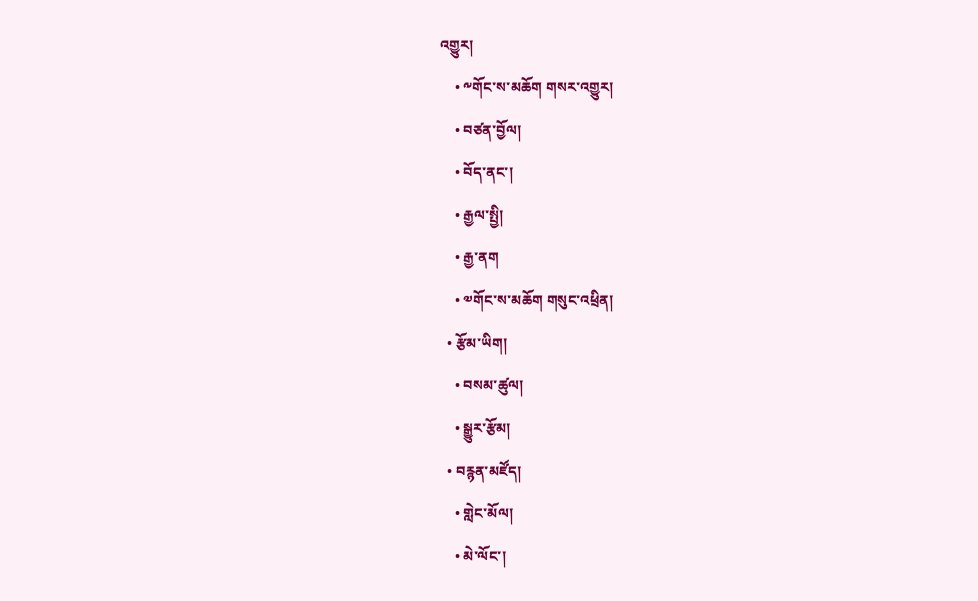འགྱུར།
    • ༸གོང་ས་མཆོག གསར་འགྱུར།
    • བཙན་བྱོལ།
    • བོད་ནང་།
    • རྒྱལ་སྤྱི།
    • རྒྱ་ནག
    • ༧གོང་ས་མཆོག གསུང་འཕྲིན།
  • རྩོམ་ཡིག།
    • བསམ་ཚུལ།
    • སྒྱུར་རྩོམ།
  • བརྙན་མཛོད།
    • གླེང་མོལ།
    • མེ་ལོང་།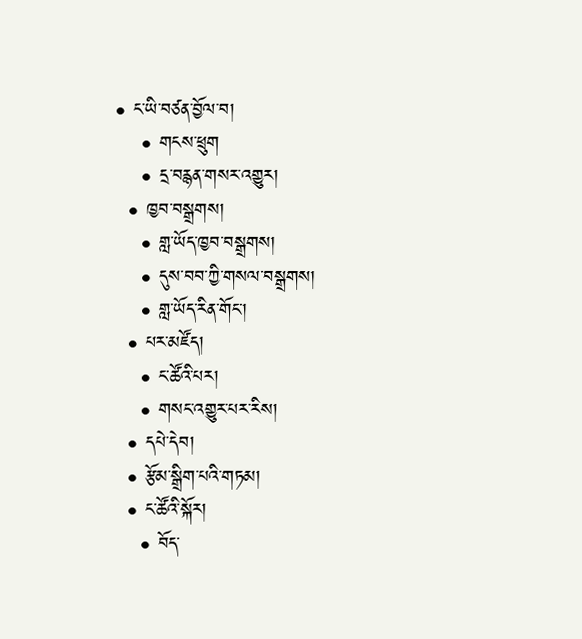• ང་ཡི་བཙན་བྱོལ་བ།
    • གངས་ཕྲུག
    • དྲ་བརྙན་གསར་འགྱུར།
  • ཁྱབ་བསྒྲགས།
    • གླ་ཡོད་ཁྱབ་བསྒྲགས།
    • དུས་བབ་ཀྱི་གསལ་བསྒྲགས།
    • གླ་ཡོད་རིན་གོང་།
  • པར་མཛོད།
    • ང་ཚོའི་པར།
    • གསང་འགྱུར་པར་རིས།
  • དཔེ་དེབ།
  • རྩོམ་སྒྲིག་པའི་གཏམ།
  • ང་ཚོའི་སྐོར།
    • བོད་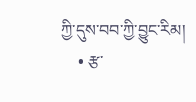ཀྱི་དུས་བབ་ཀྱི་བྱུང་རིམ།
    • རྩ་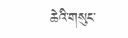ཆེའི་གསུང་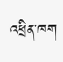འཕྲིན་ཁག